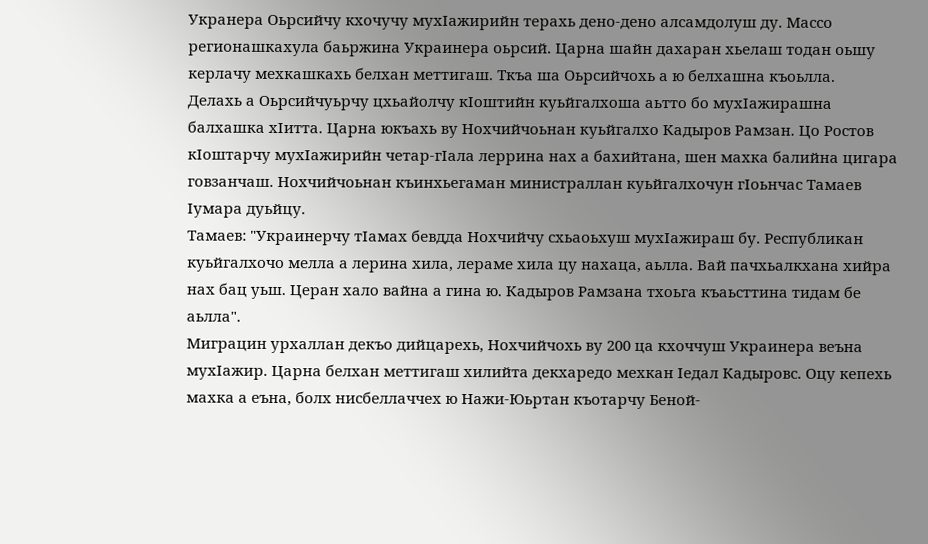Укранера Оьрсийчу кхочучу мухIажирийн терахь дено-дено алсамдолуш ду. Массо регионашкахула баьржина Украинера оьрсий. Царна шайн дахаран хьелаш тодан оьшу керлачу мехкашкахь белхан меттигаш. Ткъа ша Оьрсийчохь а ю белхашна къоьлла.
Делахь а Оьрсийчуьрчу цхьайолчу кIоштийн куьйгалхоша аьтто бо мухIажирашна балхашка хIитта. Царна юкъахь ву Нохчийчоьнан куьйгалхо Кадыров Рамзан. Цо Ростов кIоштарчу мухIажирийн четар-гIала леррина нах а бахийтана, шен махка балийна цигара говзанчаш. Нохчийчоьнан къинхьегаман министраллан куьйгалхочун гIоьнчас Тамаев Iумара дуьйцу.
Тамаев: "Украинерчу тIамах бевдда Нохчийчу схьаоьхуш мухIажираш бу. Республикан куьйгалхочо мелла а лерина хила, лераме хила цу нахаца, аьлла. Вай пачхьалкхана хийра нах бац уьш. Церан хало вайна а гина ю. Кадыров Рамзана тхоьга къаьсттина тидам бе аьлла".
Миграцин урхаллан декъо дийцарехь, Нохчийчохь ву 200 ца кхоччуш Украинера веъна мухIажир. Царна белхан меттигаш хилийта декхаредо мехкан Iедал Кадыровс. Оцу кепехь махка а еъна, болх нисбеллаччех ю Нажи-Юьртан къотарчу Беной-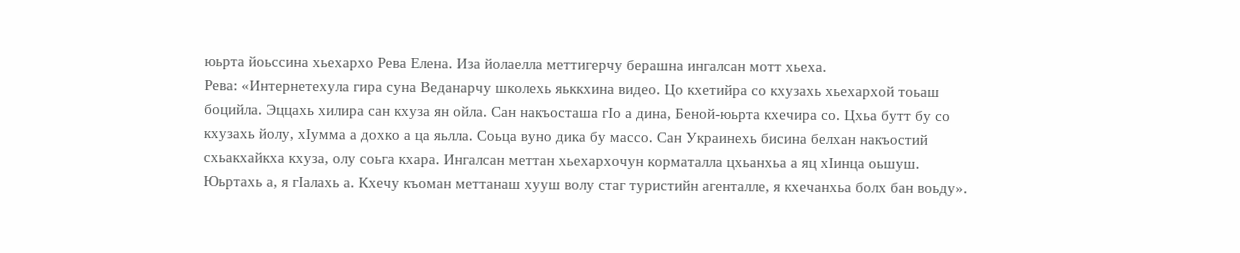юьрта йоьссина хьехархо Рева Елена. Иза йолаелла меттигерчу берашна ингалсан мотт хьеха.
Рева: «Интернетехула гира суна Веданарчу школехь яьккхина видео. Цо кхетийра со кхузахь хьехархой тоьаш боцийла. Эццахь хилира сан кхуза ян ойла. Сан накъосташа гIо а дина, Беной-юьрта кхечира со. Цхьа бутт бу со кхузахь йолу, хIумма а дохко а ца яьлла. Соьца вуно дика бу массо. Сан Украинехь бисина белхан накъостий схьакхайкха кхуза, олу соьга кхара. Ингалсан меттан хьехархочун корматалла цхьанхьа а яц хIинца оьшуш. Юьртахь а, я гIалахь а. Кхечу къоман меттанаш хууш волу стаг туристийн агенталле, я кхечанхьа болх бан воьду».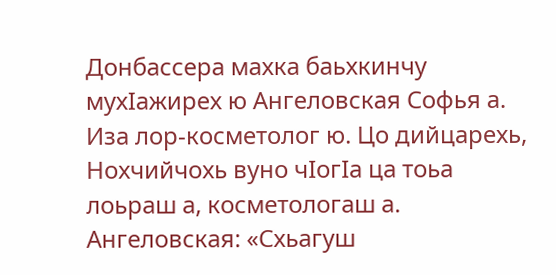Донбассера махка баьхкинчу мухIажирех ю Ангеловская Софья а. Иза лор-косметолог ю. Цо дийцарехь, Нохчийчохь вуно чIогIа ца тоьа лоьраш а, косметологаш а.
Ангеловская: «Схьагуш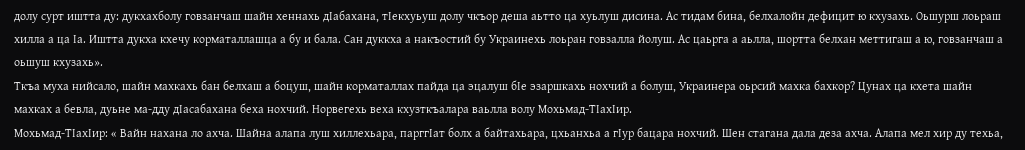долу сурт иштта ду: дукхахболу говзанчаш шайн хеннахь дIабахана, тIекхуьуш долу чкъор деша аьтто ца хуьлуш дисина. Ас тидам бина, белхалойн дефицит ю кхузахь. Оьшурш лоьраш хилла а ца Iа. Иштта дукха кхечу корматаллашца а бу и бала. Сан дуккха а накъостий бу Украинехь лоьран говзалла йолуш. Ас цаьрга а аьлла, шортта белхан меттигаш а ю, говзанчаш а оьшуш кхузахь».
Ткъа муха нийсало, шайн махкахь бан белхаш а боцуш, шайн корматаллах пайда ца эцалуш бIе эзаршкахь нохчий а болуш, Украинера оьрсий махка бахкор? Цунах ца кхета шайн махках а бевла, дуьне ма-дду дIасабахана беха нохчий. Норвегехь веха кхузткъалара ваьлла волу Мохьмад-ТIахIир.
Мохьмад-ТIахIир: « Вайн нахана ло ахча. Шайна алапа луш хиллехьара, парггIат болх а байтахьара, цхьанхьа а гIур бацара нохчий. Шен стагана дала деза ахча. Алапа мел хир ду техьа,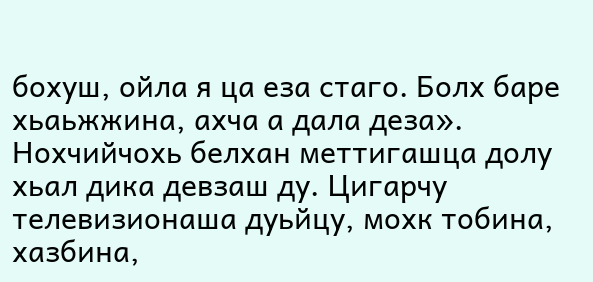бохуш, ойла я ца еза стаго. Болх баре хьаьжжина, ахча а дала деза».
Нохчийчохь белхан меттигашца долу хьал дика девзаш ду. Цигарчу телевизионаша дуьйцу, мохк тобина, хазбина,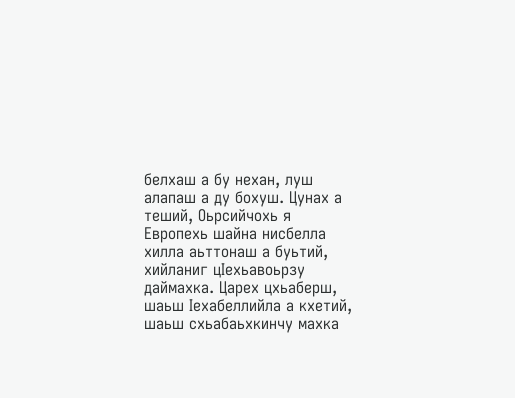белхаш а бу нехан, луш алапаш а ду бохуш. Цунах а теший, Оьрсийчохь я Европехь шайна нисбелла хилла аьттонаш а буьтий, хийланиг цIехьавоьрзу даймахка. Царех цхьаберш, шаьш Iехабеллийла а кхетий, шаьш схьабаьхкинчу махка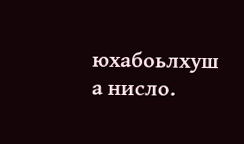юхабоьлхуш а нисло.